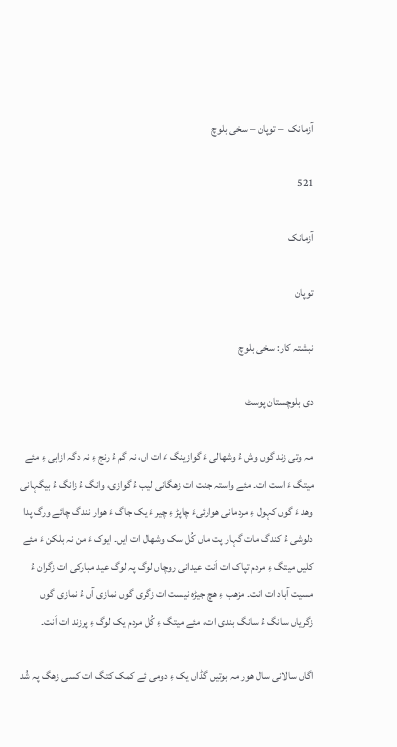آزمانک  – توپان – سخی بلوچ

521

آزمانک

توپان

نبشتہ کار: سخی بلوچ

دی بلوچستان پوسٹ

مہ وتی زند گوں وش ءُ وشھالی ءَ گوازینگ ءَ ات اں، نہ گم ءُ رنج ءِ نہ دگہ ازابی ءِ مئے میتگ ءَ است ات۔ مئے واستہ جنت ات زھگانی لیب ءُ گوازی، وانگ ءُ زانگ ءُ بیگہانی وھد ءَ گوں کہول ءِ مردمانی ھوارئیءَ چاپڑ ءِ چیر ءَ یک جاگ ءَ هوار نندگ چائے ورگ پدا دلوشی ءُ کندگ مات گہار پت ماں کُل سک وشھال ات ایں۔ ایوک ءَ من نہ بلکن ءَ مئے کلیں میتگ ءِ مردم تپاک ات اَنت عیدانی روچاں لوگ پہ لوگ عید مبارکی ات زگران ءُ مسیت آباد ات انت۔ مزھب ءِ ھچ جیڑه نیست ات زگری گوں نمازی آں ءُ نمازی گوں زگریاں سانگ ءُ سانگ بندی ات، مئے میتگ ءِ کُل مردم یک لوگ ءِ پرزند ات اَنت۔

اگاں سالانی سال ھور مہ بوتیں گڈاں یک ءِ دومی ئے کمک کتگ ات کسی زھگ پہ شُد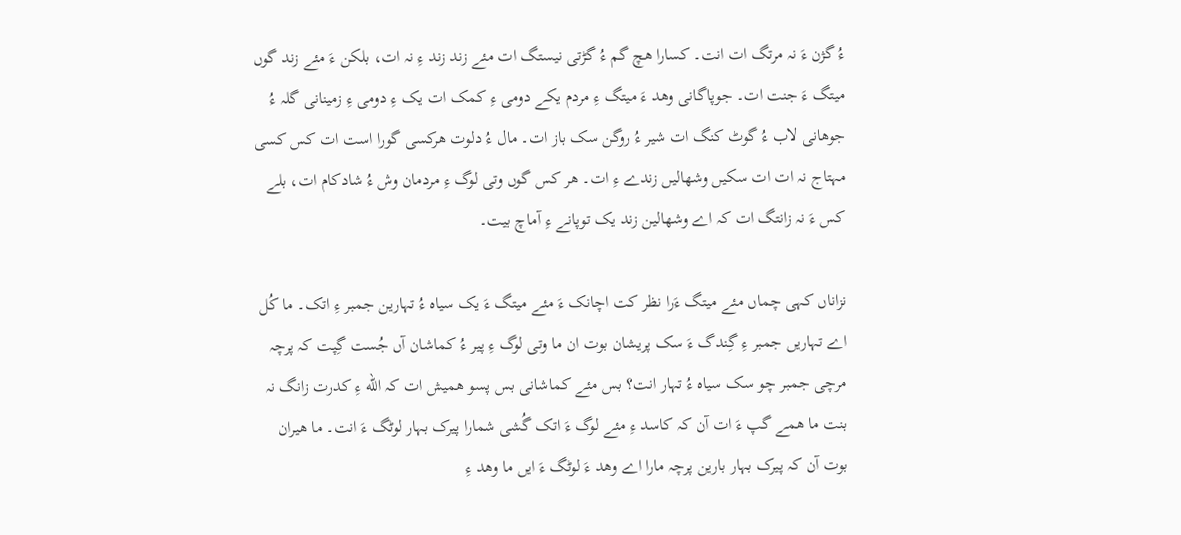ءُ گژن ءَ نہ مرتگ ات انت۔ کسارا ھچ گم ءُ گڑتی نیستگ ات مئے زند زند ءِ نہ ات، بلکن ءَ مئے زند گوں میتگ ءَ جنت ات۔ جوپاگانی وھد ءَ میتگ ءِ مردم یکے دومی ءِ کمک ات یک ءِ دومی ءِ زمینانی گلہ ءُ جوھانی لاب ءُ گوٹ کنگ ات شیر ءُ روگن سک باز ات۔ مال ءُ دلوت ھرکسی گورا است ات کس کسی مہتاج نہ ات ات سکیں وشھالیں زندے ءِ ات۔ ھر کس گوں وتی لوگ ءِ مردمان وش ءُ شادکام ات، بلے کس ءَ نہ زانتگ ات کہ اے وشھالین زند یک توپانے ءِ آماچ بیت۔

نزاناں کہی چماں مئے میتگ ءَرا نظر کت اچانک ءَ مئے میتگ ءَ یک سیاہ ءُ تہارین جمبر ءِ اتک۔ ما کُل اے تہاریں جمبر ءِ گِندگ ءَ سک پریشان بوت ان ما وتی لوگ ءِ پیر ءُ کماشان آں جُست گِپت کہ پرچہ مرچی جمبر چو سک سیاہ ءُ تہار انت؟ بس مئے کماشانی بس پسو ھمیش ات کہ اللّه ءِ کدرت زانگ نہ بنت ما ھمے گپ ءَ ات آن کہ کاسد ءِ مئے لوگ ءَ اتک گُشی شمارا پیرک بہار لوٹگ ءَ انت۔ ما ھیران بوت آن کہ پیرک بہار بارین پرچہ مارا اے وھد ءَ لوٹگ ءَ ایں ما وھد ءِ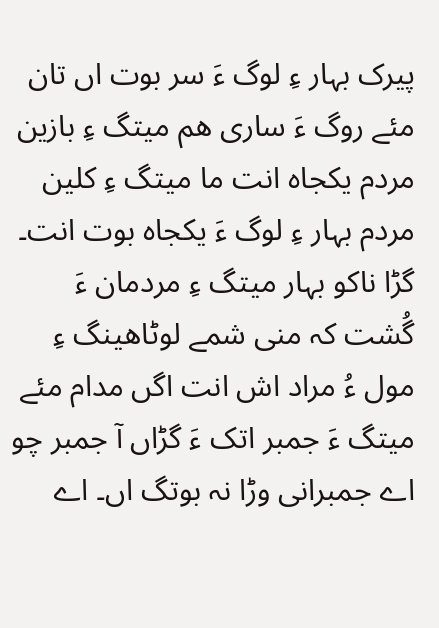پیرک بہار ءِ لوگ ءَ سر بوت اں تان مئے روگ ءَ ساری ھم میتگ ءِ بازین مردم یکجاہ انت ما میتگ ءِ کلین مردم بہار ءِ لوگ ءَ یکجاہ بوت انت۔ گڑا ناکو بہار میتگ ءِ مردمان ءَ گُشت کہ منی شمے لوٹاھینگ ءِ مول ءُ مراد اش انت اگں مدام مئے میتگ ءَ جمبر اتک ءَ گڑاں آ جمبر چو اے جمبرانی وڑا نہ بوتگ اں۔ اے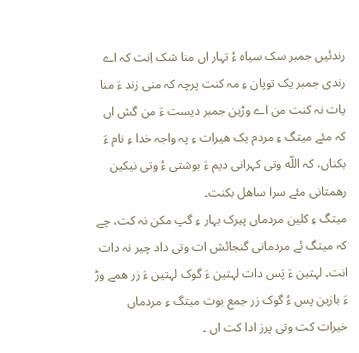رندئیں جمبر سک سیاہ ءُ تہار اں منا شک اِنت کہ اے رندی جمبر یک توپان ءِ مہ کنت پرچہ کہ منی زند ءَ منا یات نہ کنت من اے وڑین جمبر دیست ءَ من گش اں کہ مئے میتگ ءِ مردم یک هیرات ءِ پہ واجہ خدا ءِ نام ءَ بکناں، کہ اللّه وتی کہرانی دیم ءَ بوشتی ءُ وتی نیکین رھمتانی مئے سرا ساھل بکنت۔
میتگ ءِ کلین مردماں پیرک بہار ءِ گپ مکن نہ کت، چے کہ میتگ ئے مردمانی گنجائش ات وتی داد چیر نہ دات انت۔ لہتین ءَ پَس دات لہتین ءَ گوک لہتین ءَ زر ھمے وڑ ءَ بازین پس ءُ گوک زر جمع بوت میتگ ءِ مردماں خیرات کت وتی پرز ادا کت اں ۔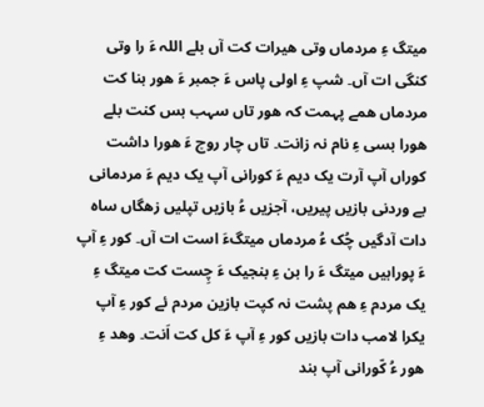میتگ ءِ مردماں وتی هیرات کت آں بلے اللہ ءَ را وتی کنگی ات آں۔ شپ ءِ اولی پاس ءَ جمبر ءَ ھور بنا کت مردماں ھمے پہمت کہ ھور تاں سہب بس کنت بلے ھورا بسی ءِ نام نہ زانت۔ تاں چار روچ ءَ ھورا داشت کوراں آپ آرت یک دیم ءَ کورانی آپ یک دیم ءَ مردمانی بے وردنی بازیں پیریں، آجزیں ءُ بازیں تپلیں زھگاں ساہ دات آدگیں چُک ءُ مردماں میتگءَ است ات آں۔ کور ءِ آپ ءَ پوراہیں میتگ ءَ را بن ءِ بنجیک ءَ چِست کت میتگ ءِ یک مردم ءِ ھم پشت نہ کپت بازین مردم ئے کور ءِ آپ یکرا لامب دات بازیں کور ءِ آپ ءَ کل کت اَنت۔ وھد ءِ ھور ءُ کّورانی آپ بند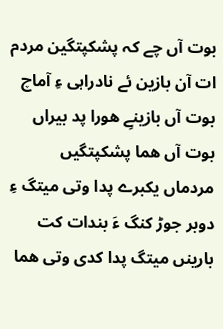بوت آں چے کہ پشکپتگین مردم ات آن بازین ئے نادراہی ءِ آماچ بوت آں بازینےِ ھورا پد بیراں بوت آں ھما پشکپتگیں مردماں یکبرے پدا وتی میتگ ءِ دوبر جوڑ کنگ ءَ بندات کت بارینں میتگ پدا کدی وتی ھما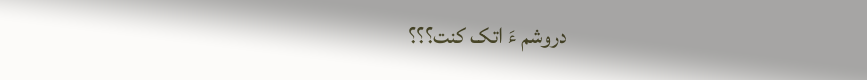دروشم ءَ اتک کنت؟؟؟